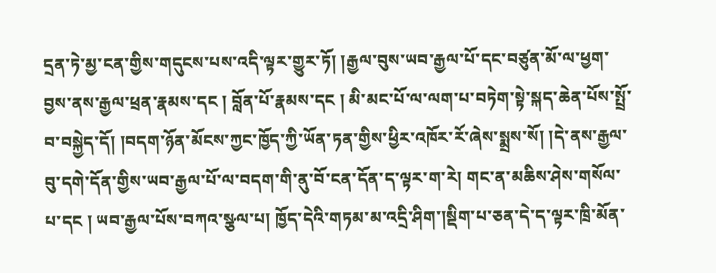དྲན་ཏེ་མྱ་ངན་གྱིས་གདུངས་པས་འདི་ལྟར་གྱུར་ཏོ། །རྒྱལ་བུས་ཡབ་རྒྱལ་པོ་དང་བཙུན་མོ་ལ་ཕྱག་བྱས་ནས་རྒྱལ་ཕྲན་རྣམས་དང ། བློན་པོ་རྣམས་དང ། མི་མང་པོ་ལ་ལག་པ་བཏེག་སྟེ་སྐད་ཆེན་པོས་སྤྲོ་བ་བསྐྱེད་དོ། །བདག་ཉོན་མོངས་ཀྱང་ཁྱོད་ཀྱི་ཡོན་ཏན་གྱིས་ཕྱིར་འཁོར་རོ་ཞེས་སྨྲས་སོ། །དེ་ནས་རྒྱལ་བུ་དགེ་དོན་གྱིས་ཡབ་རྒྱལ་པོ་ལ་བདག་གི་ནུ་བོ་ངན་དོན་ད་ལྟར་ག་རེ། གང་ན་མཆིས་ཤེས་གསོལ་པ་དང ། ཡབ་རྒྱལ་པོས་བཀའ་སྩལ་པ། ཁྱོད་དེའི་གཏམ་མ་འདྲི་ཤིག་།སྡིག་པ་ཅན་དེ་ད་ལྟར་ཁྲི་མོན་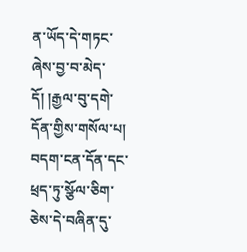ན་ཡོད་དེ་གཏང་ཞེས་བྱ་བ་མེད་དོ། །རྒྱལ་བུ་དགེ་དོན་གྱིས་གསོལ་པ། བདག་ངན་དོན་དང་ཕྲད་ཏུ་སྩོལ་ཅིག་ཅེས་དེ་བཞིན་དུ་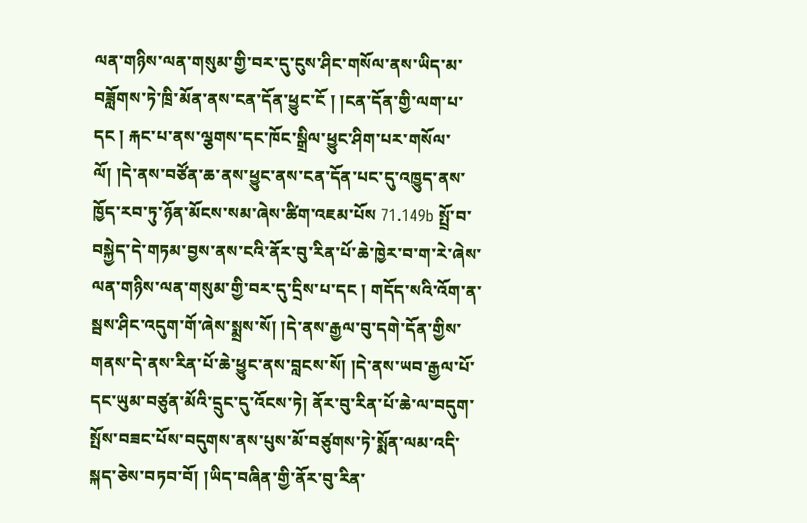ལན་གཉིས་ལན་གསུམ་གྱི་བར་དུ་ངུས་ཤིང་གསོལ་ནས་ཡིད་མ་བཟློགས་ཏེ་ཁྲི་མོན་ནས་ངན་དོན་ཕྱུང་ངོ ། །ངན་དོན་གྱི་ལག་པ་དང ། རྐང་པ་ནས་ལྕགས་དང་ཁོང་སྒྲིལ་ཕྱུང་ཤིག་པར་གསོལ་ལོ། །དེ་ནས་བཙོན་ཆ་ནས་ཕྱུང་ནས་ངན་དོན་པང་དུ་འཁྱུད་ནས་ཁྱོད་རབ་ཏུ་ཉོན་མོངས་སམ་ཞེས་ཚིག་འཇམ་པོས 71.149b སྤྲོ་བ་བསྐྱེད་དེ་གཏམ་བྱས་ནས་ངའི་ནོར་བུ་རིན་པོ་ཆེ་ཁྱེར་བ་ག་རེ་ཞེས་ལན་གཉིས་ལན་གསུམ་གྱི་བར་དུ་དྲིས་པ་དང ། གདོད་སའི་འོག་ན་སྦས་ཤིང་འདུག་གོ་ཞེས་སྨྲས་སོ། །དེ་ནས་རྒྱལ་བུ་དགེ་དོན་གྱིས་གནས་དེ་ནས་རིན་པོ་ཆེ་ཕྱུང་ནས་བླངས་སོ། །དེ་ནས་ཡབ་རྒྱལ་པོ་དང་ཡུམ་བཙུན་མོའི་དྲུང་དུ་འོངས་ཏེ། ནོར་བུ་རིན་པོ་ཆེ་ལ་བདུག་སྤོས་བཟང་པོས་བདུགས་ནས་པུས་མོ་བཙུགས་ཏེ་སྨོན་ལམ་འདི་སྐད་ཅེས་བཏབ་བོ། །ཡིད་བཞིན་གྱི་ནོར་བུ་རིན་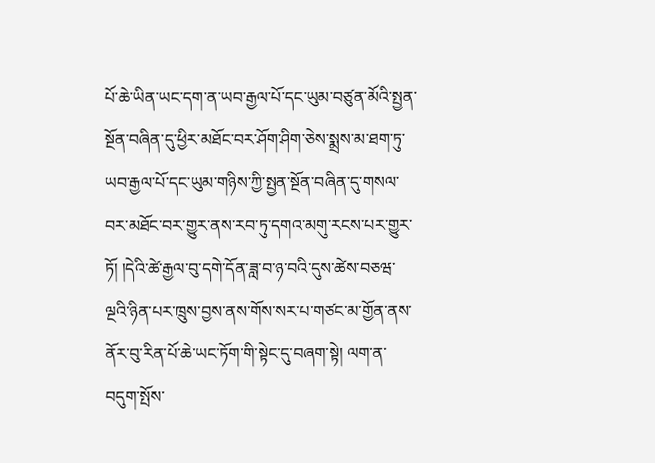པོ་ཆེ་ཡིན་ཡང་དག་ན་ཡབ་རྒྱལ་པོ་དང་ཡུམ་བཙུན་མོའི་སྤྱན་སྔོན་བཞིན་དུ་ཕྱིར་མཐོང་བར་ཤོག་ཤིག་ཅེས་སྨྲས་མ་ཐག་ཏུ་ཡབ་རྒྱལ་པོ་དང་ཡུམ་གཉིས་ཀྱི་སྤྱན་སྔོན་བཞིན་དུ་གསལ་བར་མཐོང་བར་གྱུར་ནས་རབ་ཏུ་དགའ་མགུ་རངས་པར་གྱུར་ཏོ། །དེའི་ཚེ་རྒྱལ་བུ་དགེ་དོན་ཟླ་བ་ཉ་བའི་དུས་ཚེས་བཅཝ་ལྔའི་ཉིན་པར་ཁྲུས་བྱས་ནས་གོས་སར་པ་གཙང་མ་གྱོན་ནས་ནོར་བུ་རིན་པོ་ཆེ་ཡང་ཏོག་གི་སྟེང་དུ་བཞག་སྟེ། ལག་ན་བདུག་སྤོས་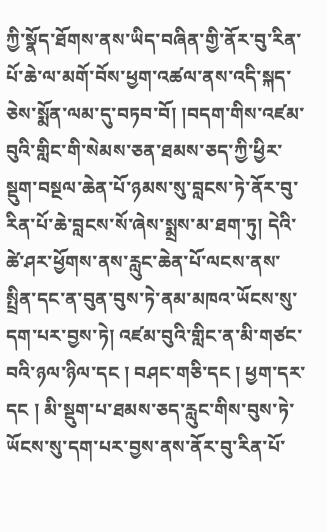ཀྱི་སྣོད་ཐོགས་ནས་ཡིད་བཞིན་གྱི་ནོར་བུ་རིན་པོ་ཆེ་ལ་མགོ་བོས་ཕྱག་འཚལ་ནས་འདི་སྐད་ཅེས་སྨོན་ལམ་དུ་བཏབ་བོ། །བདག་གིས་འཛམ་བུའི་གླིང་གི་སེམས་ཅན་ཐམས་ཅད་ཀྱི་ཕྱིར་སྡུག་བསྔལ་ཆེན་པོ་ཉམས་སུ་བླངས་ཏེ་ནོར་བུ་རིན་པོ་ཆེ་བླངས་སོ་ཞེས་སྨྲས་མ་ཐག་ཏུ། དེའི་ཚེ་ཤར་ཕྱོགས་ནས་རླུང་ཆེན་པོ་ལངས་ནས་སྤྲིན་དང་ན་བུན་བུས་ཏེ་ནམ་མཁའ་ཡོངས་སུ་དག་པར་བྱས་ཏེ། འཛམ་བུའི་གླིང་ན་མི་གཙང་བའི་ཉལ་ཉིལ་དང ། བཤང་གཅི་དང ། ཕྱག་དར་དང ། མི་སྡུག་པ་ཐམས་ཅད་རླུང་གིས་བུས་ཏེ་ཡོངས་སུ་དག་པར་བྱས་ནས་ནོར་བུ་རིན་པོ་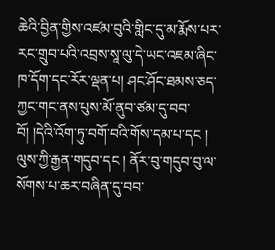ཆེའི་བྱིན་གྱིས་འཛམ་བུའི་གླིང་དུ་མ་རྨོས་པར་རང་གྲུབ་པའི་འབྲས་སཱ་ལུ་དེ་ཡང་འཇམ་ཞིང་ཁ་དོག་དང་རོར་ལྡན་པ། ཤང་ཤོང་ཐམས་ཅད་ཀྱང་གང་ནས་པུས་མོ་ནུབ་ཙམ་དུ་བབ་བོ། །དེའི་འོག་ཏུ་བགོ་བའི་གོས་དམ་པ་དང ། ལུས་ཀྱི་རྒྱན་གདུབ་དང ། ནོར་བུ་གདུབ་བུ་ལ་སོགས་པ་ཆར་བཞིན་དུ་བབ་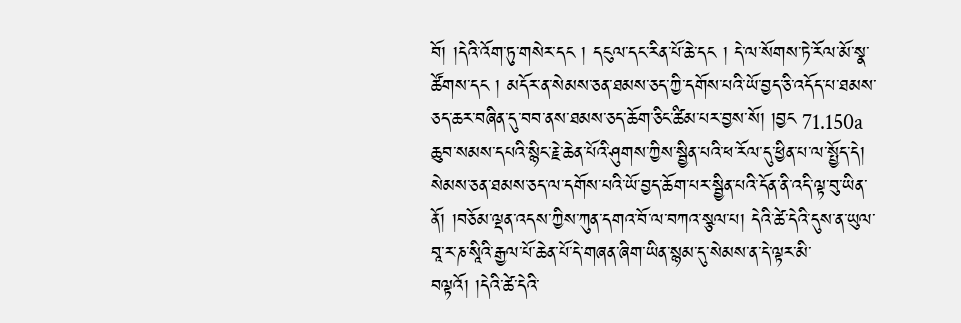བོ། །དེའི་འོག་ཏུ་གསེར་དང ། དངུལ་དང་རིན་པོ་ཆེ་དང ། དེ་ལ་སོགས་ཏེ་རོལ་མོ་སྣ་ཚོགས་དང ། མདོར་ན་སེམས་ཅན་ཐམས་ཅད་ཀྱི་དགོས་པའི་ཡོ་བྱད་ཅི་འདོད་པ་ཐམས་ཅད་ཆར་བཞིན་དུ་བབ་ནས་ཐམས་ཅད་ཆོག་ཅིང་ཚིམ་པར་བྱས་སོ། །བྱང 71.150a ཆུབ་སམས་དཔའི་སྙིང་རྗེ་ཆེན་པོའི་ཤུགས་ཀྱིས་སྦྱིན་པའི་ཕ་རོལ་དུ་ཕྱིན་པ་ལ་སྤྱོད་དེ། སེམས་ཅན་ཐམས་ཅད་ལ་དགོས་པའི་ཡོ་བྱད་ཆོག་པར་སྦྱིན་པའི་དོན་ནི་འདི་ལྟ་བུ་ཡིན་ནོ། །བཅོམ་ལྡན་འདས་ཀྱིས་ཀུན་དགའ་བོ་ལ་བཀའ་སྩལ་པ། དེའི་ཚེ་དེའི་དུས་ན་ཡུལ་བཱ་ར་ཎ་སཱིའི་རྒྱལ་པོ་ཆེན་པོ་དེ་གཞན་ཞིག་ཡིན་སྙམ་དུ་སེམས་ན་དེ་ལྟར་མི་བལྟའོ། །དེའི་ཚེ་དེའི་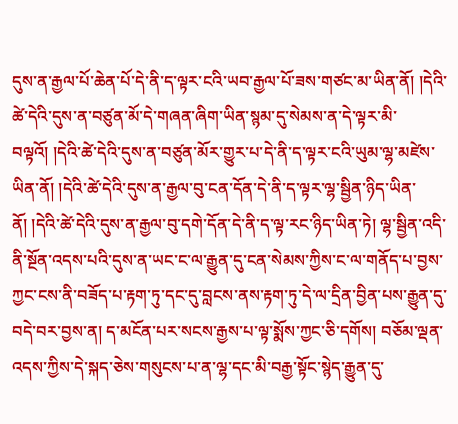དུས་ན་རྒྱལ་པོ་ཆེན་པོ་དེ་ནི་ད་ལྟར་ངའི་ཡབ་རྒྱལ་པོ་ཟས་གཙང་མ་ཡིན་ནོ། །དེའི་ཚེ་དེའི་དུས་ན་བཙུན་མོ་དེ་གཞན་ཞིག་ཡིན་སྙམ་དུ་སེམས་ན་དེ་ལྟར་མི་བལྟའོ། །དེའི་ཚེ་དེའི་དུས་ན་བཙུན་མོར་གྱུར་པ་དེ་ནི་ད་ལྟར་ངའི་ཡུམ་ལྷ་མཛེས་ཡིན་ནོ། །དེའི་ཚེ་དེའི་དུས་ན་རྒྱལ་བུ་ངན་དོན་དེ་ནི་ད་ལྟར་ལྷ་སྦྱིན་ཉིད་ཡིན་ནོ། །དེའི་ཚེ་དེའི་དུས་ན་རྒྱལ་བུ་དགེ་དོན་དེ་ནི་ད་ལྟ་རང་ཉིད་ཡིན་ཏེ། ལྷ་སྦྱིན་འདི་ནི་སྔོན་འདས་པའི་དུས་ན་ཡང་ང་ལ་རྒྱུན་དུ་ངན་སེམས་ཀྱིས་ང་ལ་གནོད་པ་བྱས་ཀྱང་ངས་ནི་བཟོད་པ་རྟག་ཏུ་དང་དུ་བླངས་ནས་རྟག་ཏུ་དེ་ལ་དྲིན་བྱིན་པས་རྒྱུན་དུ་བདེ་བར་བྱས་ན། ད་མངོན་པར་སངས་རྒྱས་པ་ལྟ་སྨོས་ཀྱང་ཅི་དགོས། བཅོམ་ལྡན་འདས་ཀྱིས་དེ་སྐད་ཅེས་གསུངས་པ་ན་ལྷ་དང་མི་བརྒྱ་སྟོང་སྙེད་རྒྱུན་དུ་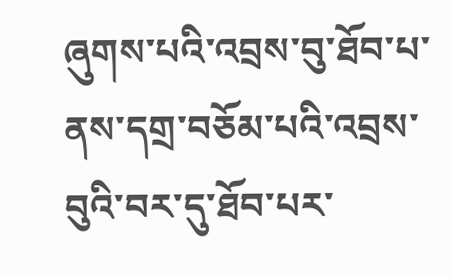ཞུགས་པའི་འབྲས་བུ་ཐོབ་པ་ནས་དགྲ་བཅོམ་པའི་འབྲས་བུའི་བར་དུ་ཐོབ་པར་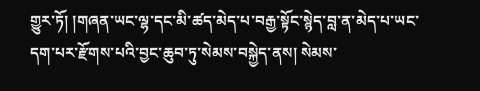གྱུར་ཏོ། །གཞན་ཡང་ལྷ་དང་མི་ཚད་མེད་པ་བརྒྱ་སྟོང་སྙེད་བླ་ན་མེད་པ་ཡང་དག་པར་རྫོགས་པའི་བྱང་ཆུབ་ཏུ་སེམས་བསྐྱེད་ནས། སེམས་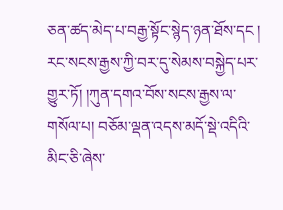ཅན་ཚད་མེད་པ་བརྒྱ་སྟོང་སྙེད་ཉན་ཐོས་དང ། རང་སངས་རྒྱས་ཀྱི་བར་དུ་སེམས་བསྐྱེད་པར་གྱུར་ཏོ། །ཀུན་དགའ་བོས་སངས་རྒྱས་ལ་གསོལ་པ། བཅོམ་ལྡན་འདས་མདོ་སྡེ་འདིའི་མིང་ཅི་ཞེས་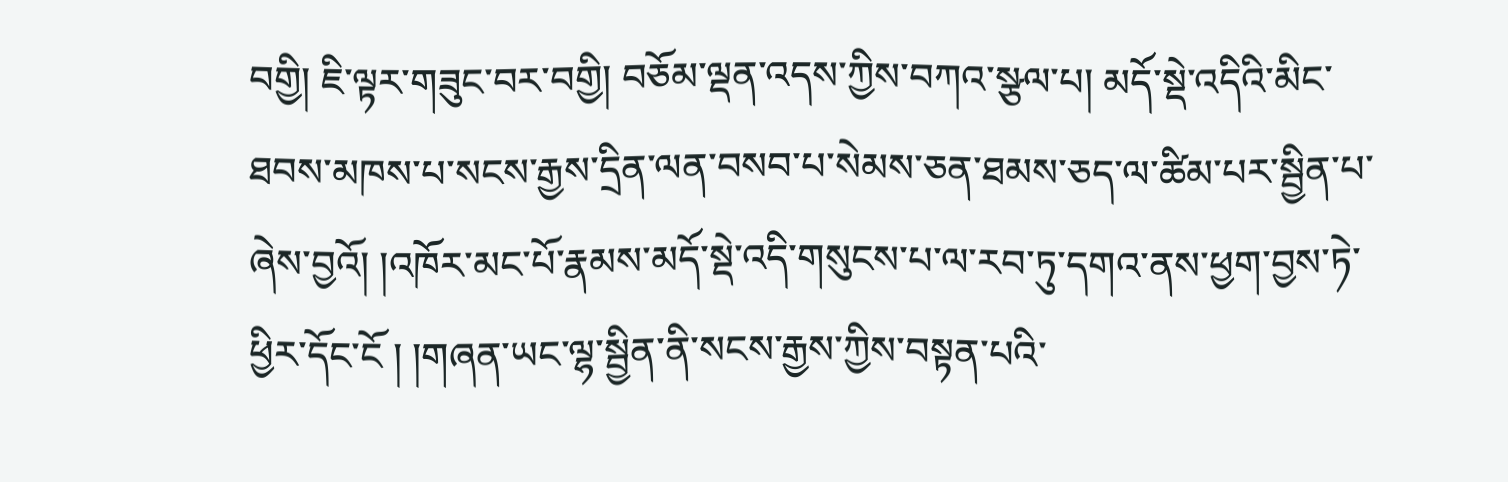བགྱི། ཇི་ལྟར་གཟུང་བར་བགྱི། བཅོམ་ལྡན་འདས་ཀྱིས་བཀའ་སྩལ་པ། མདོ་སྡེ་འདིའི་མིང་ཐབས་མཁས་པ་སངས་རྒྱས་དྲིན་ལན་བསབ་པ་སེམས་ཅན་ཐམས་ཅད་ལ་ཚིམ་པར་སྦྱིན་པ་ཞེས་བྱའོ། །འཁོར་མང་པོ་རྣམས་མདོ་སྡེ་འདི་གསུངས་པ་ལ་རབ་ཏུ་དགའ་ནས་ཕྱག་བྱས་ཏེ་ཕྱིར་དོང་ངོ ། །གཞན་ཡང་ལྷ་སྦྱིན་ནི་སངས་རྒྱས་ཀྱིས་བསྟན་པའི་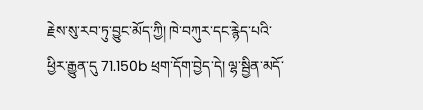རྗེས་སུ་རབ་ཏུ་བྱུང་མོད་ཀྱི། ཁེ་བཀུར་དང་རྙེད་པའི་ཕྱིར་རྒྱུན་དུ 71.150b ཕྲག་དོག་བྱེད་དེ། ལྷ་སྦྱིན་མདོ་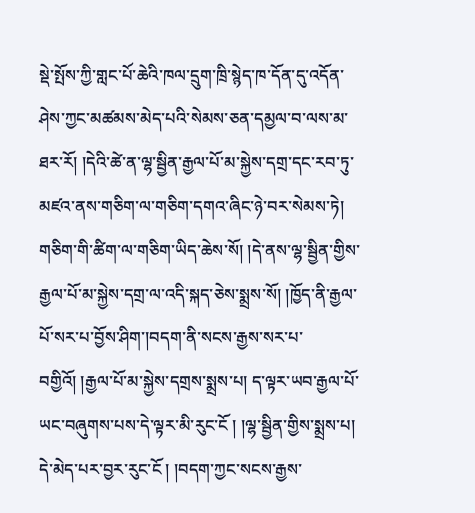སྡེ་སྤོས་ཀྱི་གླང་པོ་ཆེའི་ཁལ་དྲུག་ཁྲི་སྙེད་ཁ་དོན་དུ་འདོན་ཤེས་ཀྱང་མཚམས་མེད་པའི་སེམས་ཅན་དམྱལ་བ་ལས་མ་ཐར་རོ། །དེའི་ཚེ་ན་ལྷ་སྦྱིན་རྒྱལ་པོ་མ་སྐྱེས་དགྲ་དང་རབ་ཏུ་མཛའ་ནས་གཅིག་ལ་གཅིག་དགའ་ཞིང་ཉེ་བར་སེམས་ཏེ། གཅིག་གི་ཚིག་ལ་གཅིག་ཡིད་ཆེས་སོ། །དེ་ནས་ལྷ་སྦྱིན་གྱིས་རྒྱལ་པོ་མ་སྐྱེས་དགྲ་ལ་འདི་སྐད་ཅེས་སྨྲས་སོ། །ཁྱོད་ནི་རྒྱལ་པོ་སར་པ་བྱོས་ཤིག་།བདག་ནི་སངས་རྒྱས་སར་པ་བགྱིའོ། །རྒྱལ་པོ་མ་སྐྱེས་དགྲས་སྨྲས་པ། ད་ལྟར་ཡབ་རྒྱལ་པོ་ཡང་བཞུགས་པས་དེ་ལྟར་མི་རུང་ངོ ། །ལྷ་སྦྱིན་གྱིས་སྨྲས་པ། དེ་མེད་པར་བྱར་རུང་ངོ ། །བདག་ཀྱང་སངས་རྒྱས་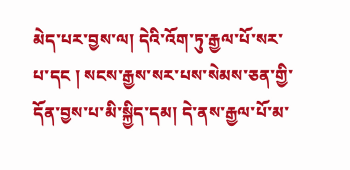མེད་པར་བྱས་ལ། དེའི་འོག་ཏུ་རྒྱལ་པོ་སར་པ་དང ། སངས་རྒྱས་སར་པས་སེམས་ཅན་གྱི་དོན་བྱས་པ་མི་སྐྱིད་དམ། དེ་ནས་རྒྱལ་པོ་མ་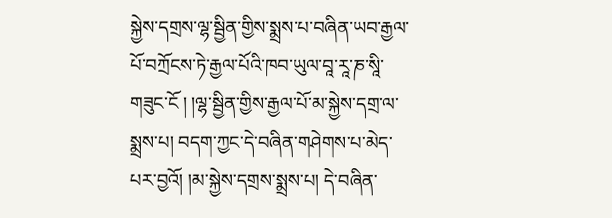སྐྱེས་དགྲས་ལྷ་སྦྱིན་གྱིས་སྨྲས་པ་བཞིན་ཡབ་རྒྱལ་པོ་བཀྲོངས་ཏེ་རྒྱལ་པོའི་ཁབ་ཡུལ་བཱ་རཱ་ཎ་སཱི་གཟུང་ངོ ། །ལྷ་སྦྱིན་གྱིས་རྒྱལ་པོ་མ་སྐྱེས་དགྲ་ལ་སྨྲས་པ། བདག་ཀྱང་དེ་བཞིན་གཤེགས་པ་མེད་པར་བྱའོ། །མ་སྐྱེས་དགྲས་སྨྲས་པ། དེ་བཞིན་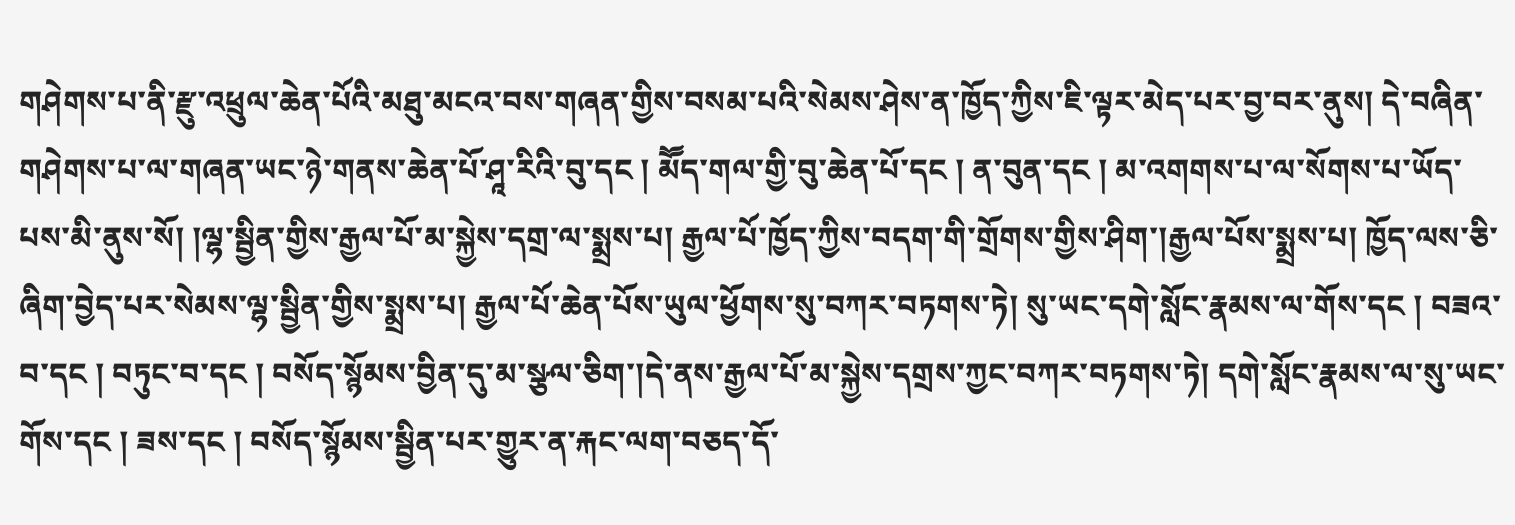གཤེགས་པ་ནི་རྫུ་འཕྲུལ་ཆེན་པོའི་མཐུ་མངའ་བས་གཞན་གྱིས་བསམ་པའི་སེམས་ཤེས་ན་ཁྱོད་ཀྱིས་ཇི་ལྟར་མེད་པར་བྱ་བར་ནུས། དེ་བཞིན་གཤེགས་པ་ལ་གཞན་ཡང་ཉེ་གནས་ཆེན་པོ་ཤཱ་རིའི་བུ་དང ། མཽད་གལ་གྱི་བུ་ཆེན་པོ་དང ། ན་བུན་དང ། མ་འགགས་པ་ལ་སོགས་པ་ཡོད་པས་མི་ནུས་སོ། །ལྷ་སྦྱིན་གྱིས་རྒྱལ་པོ་མ་སྐྱེས་དགྲ་ལ་སྨྲས་པ། རྒྱལ་པོ་ཁྱོད་ཀྱིས་བདག་གི་གྲོགས་གྱིས་ཤིག་།རྒྱལ་པོས་སྨྲས་པ། ཁྱོད་ལས་ཅི་ཞིག་བྱེད་པར་སེམས་ལྷ་སྦྱིན་གྱིས་སྨྲས་པ། རྒྱལ་པོ་ཆེན་པོས་ཡུལ་ཕྱོགས་སུ་བཀར་བཏགས་ཏེ། སུ་ཡང་དགེ་སློང་རྣམས་ལ་གོས་དང ། བཟའ་བ་དང ། བཏུང་བ་དང ། བསོད་སྙོམས་བྱིན་དུ་མ་སྩལ་ཅིག་།དེ་ནས་རྒྱལ་པོ་མ་སྐྱེས་དགྲས་ཀྱང་བཀར་བཏགས་ཏེ། དགེ་སློང་རྣམས་ལ་སུ་ཡང་གོས་དང ། ཟས་དང ། བསོད་སྙོམས་སྦྱིན་པར་གྱུར་ན་རྐང་ལག་བཅད་དོ་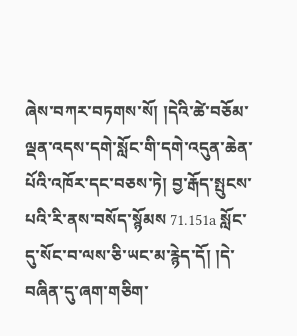ཞེས་བཀར་བཏགས་སོ། །དེའི་ཚེ་བཅོམ་ལྡན་འདས་དགེ་སློང་གི་དགེ་འདུན་ཆེན་པོའི་འཁོར་དང་བཅས་ཏེ། བྱ་རྒོད་སྤུངས་པའི་རི་ནས་བསོད་སྙོམས 71.151a སློང་དུ་སོང་བ་ལས་ཅི་ཡང་མ་རྙེད་དོ། །དེ་བཞིན་དུ་ཞག་གཅིག་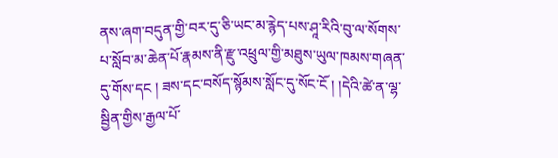ནས་ཞག་བདུན་གྱི་བར་དུ་ཅི་ཡང་མ་རྙེད་པས་ཤཱ་རིའི་བུ་ལ་སོགས་པ་སློབ་མ་ཆེན་པོ་རྣམས་ནི་རྫུ་འཕྲུལ་གྱི་མཐུས་ཡུལ་ཁམས་གཞན་དུ་གོས་དང ། ཟས་དང་བསོད་སྙོམས་སློང་དུ་སོང་ངོ ། །དེའི་ཚེ་ན་ལྷ་སྦྱིན་གྱིས་རྒྱལ་པོ་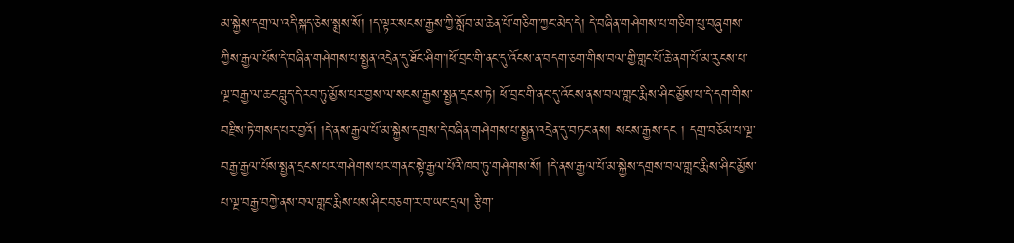མ་སྐྱེས་དགྲ་ལ་འདི་སྐད་ཅེས་སྨྲས་སོ། །ད་ལྟར་སངས་རྒྱས་ཀྱི་སློབ་མ་ཆེན་པོ་གཅིག་ཀྱང་མེད་དེ། དེ་བཞིན་གཤེགས་པ་གཅིག་པུ་བཞུགས་ཀྱིས་རྒྱལ་པོས་དེ་བཞིན་གཤེགས་པ་སྤྱན་འདྲེན་དུ་ཐོང་ཤིག་།ཕོ་བྲང་གི་ནང་དུ་འོངས་ན་བདག་ཅག་གིས་བལ་གྱི་གླང་པོ་ཆེ་ནག་པོ་མ་རུངས་པ་ལྔ་བརྒྱ་ལ་ཆང་བླུད་དེ་རབ་ཏུ་མྱོས་པར་བྱས་ལ་སངས་རྒྱས་སྤྱན་དྲངས་ཏེ། ཕོ་བྲང་གི་ནང་དུ་འོངས་ནས་བལ་གླང་རྨིས་ཤིང་མྱོས་པ་དེ་དག་གིས་བརྫིས་ཏེ་གསད་པར་བྱའོ། །དེ་ནས་རྒྱལ་པོ་མ་སྐྱེས་དགྲས་དེ་བཞིན་གཤེགས་པ་སྤྱན་འདྲེན་དུ་བཏང་ནས། སངས་རྒྱས་དང ། དགྲ་བཅོམ་པ་ལྔ་བརྒྱ་རྒྱལ་པོས་སྤྱན་དྲངས་པར་གཤེགས་པར་གནང་སྟེ་རྒྱལ་པོའི་ཁབ་ཏུ་གཤེགས་སོ། །དེ་ནས་རྒྱལ་པོ་མ་སྐྱེས་དགྲས་བལ་གླང་རྨིས་ཤིང་མྱོས་པ་ལྔ་བརྒྱ་བཀྱེ་ནས་བལ་གླང་རྨིས་པས་ཤིང་བཅག་ར་བ་ཡང་དྲལ། རྩིག་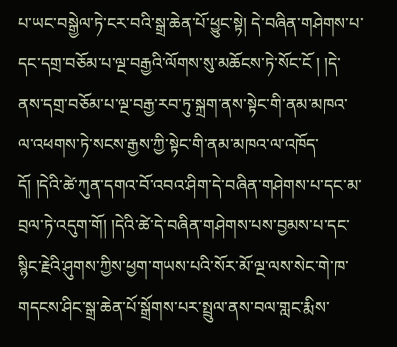པ་ཡང་བསྒྱེལ་ཏེ་ངར་བའི་སྒྲ་ཆེན་པོ་ཕྱུང་སྟེ། དེ་བཞིན་གཤེགས་པ་དང་དགྲ་བཅོམ་པ་ལྔ་བརྒྱའི་ལོགས་སུ་མཆོངས་ཏེ་སོང་ངོ ། །དེ་ནས་དགྲ་བཅོམ་པ་ལྔ་བརྒྱ་རབ་ཏུ་སྐྲག་ནས་སྟེང་གི་ནམ་མཁའ་ལ་འཕགས་ཏེ་སངས་རྒྱས་ཀྱི་སྟེང་གི་ནམ་མཁའ་ལ་འཁོད་དོ། །དེའི་ཚེ་ཀུན་དགའ་བོ་འབའ་ཤིག་དེ་བཞིན་གཤེགས་པ་དང་མ་བྲལ་ཏེ་འདུག་གོ། །དེའི་ཚེ་དེ་བཞིན་གཤེགས་པས་བྱམས་པ་དང་སྙིང་རྗེའི་ཤུགས་ཀྱིས་ཕྱག་གཡས་པའི་སོར་མོ་ལྔ་ལས་སེང་གེ་ཁ་གདངས་ཤིང་སྒྲ་ཆེན་པོ་སྒྲོགས་པར་སྤྲུལ་ནས་བལ་གླང་རྨིས་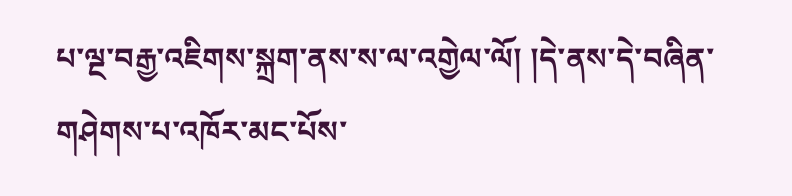པ་ལྔ་བརྒྱ་འཇིགས་སྐྲག་ནས་ས་ལ་འགྱེལ་ལོ། །དེ་ནས་དེ་བཞིན་གཤེགས་པ་འཁོར་མང་པོས་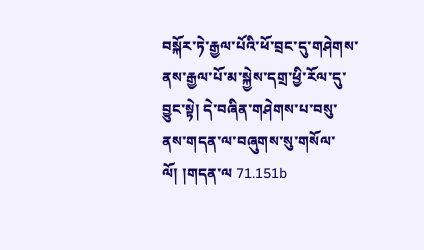བསྐོར་ཏེ་རྒྱལ་པོའི་ཕོ་བྲང་དུ་གཤེགས་ནས་རྒྱལ་པོ་མ་སྐྱེས་དགྲ་ཕྱི་རོལ་དུ་བྱུང་སྟེ། དེ་བཞིན་གཤེགས་པ་བསུ་ནས་གདན་ལ་བཞུགས་སུ་གསོལ་ལོ། །གདན་ལ 71.151b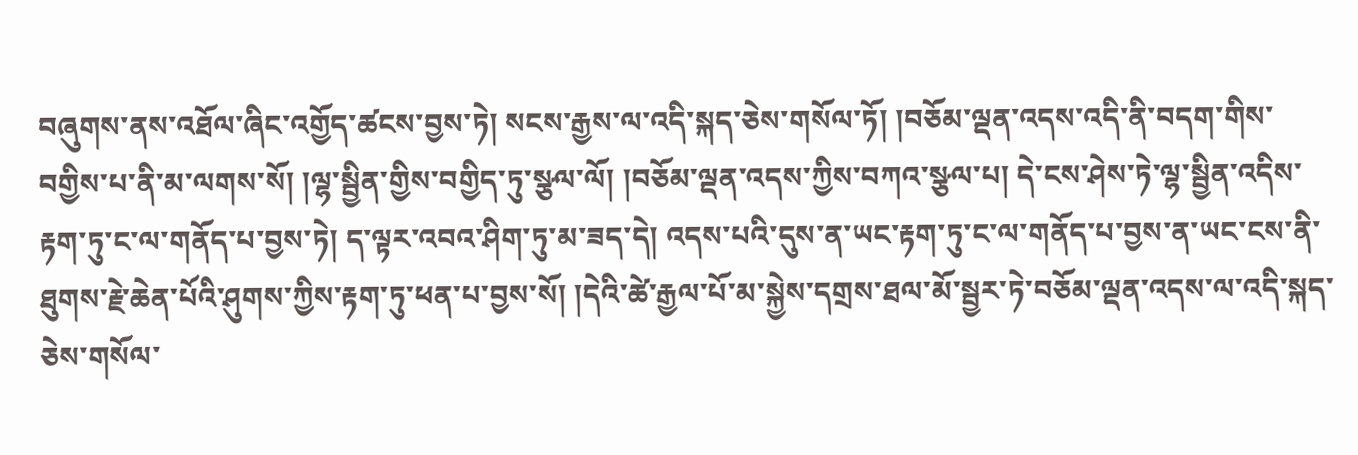བཞུགས་ནས་འཐོལ་ཞིང་འགྱོད་ཚངས་བྱས་ཏེ། སངས་རྒྱས་ལ་འདི་སྐད་ཅེས་གསོལ་ཏོ། །བཅོམ་ལྡན་འདས་འདི་ནི་བདག་གིས་བགྱིས་པ་ནི་མ་ལགས་སོ། །ལྷ་སྦྱིན་གྱིས་བགྱིད་ཏུ་སྩལ་ལོ། །བཅོམ་ལྡན་འདས་ཀྱིས་བཀའ་སྩལ་པ། དེ་ངས་ཤེས་ཏེ་ལྷ་སྦྱིན་འདིས་རྟག་ཏུ་ང་ལ་གནོད་པ་བྱས་ཏེ། ད་ལྟར་འབའ་ཤིག་ཏུ་མ་ཟད་དེ། འདས་པའི་དུས་ན་ཡང་རྟག་ཏུ་ང་ལ་གནོད་པ་བྱས་ན་ཡང་ངས་ནི་ཐུགས་རྗེ་ཆེན་པོའི་ཤུགས་ཀྱིས་རྟག་ཏུ་ཕན་པ་བྱས་སོ། །དེའི་ཚེ་རྒྱལ་པོ་མ་སྐྱེས་དགྲས་ཐལ་མོ་སྦྱར་ཏེ་བཅོམ་ལྡན་འདས་ལ་འདི་སྐད་ཅེས་གསོལ་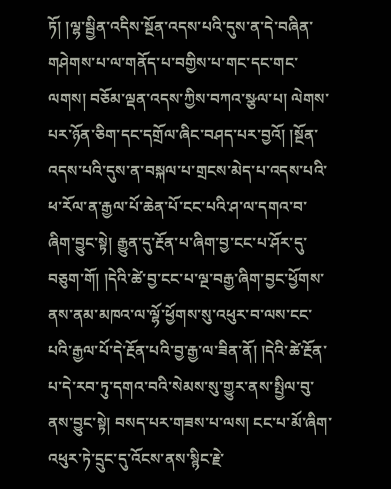ཏོ། །ལྷ་སྦྱིན་འདིས་སྔོན་འདས་པའི་དུས་ན་དེ་བཞིན་གཤེགས་པ་ལ་གནོད་པ་བགྱིས་པ་གང་དང་གང་ལགས། བཅོམ་ལྡན་འདས་ཀྱིས་བཀའ་སྩལ་པ། ལེགས་པར་ཉོན་ཅིག་དང་དགྲོལ་ཞིང་བཤད་པར་བྱའོ། །སྔོན་འདས་པའི་དུས་ན་བསྐལ་པ་གྲངས་མེད་པ་འདས་པའི་ཕ་རོལ་ན་རྒྱལ་པོ་ཆེན་པོ་ངང་པའི་ཤ་ལ་དགའ་བ་ཞིག་བྱུང་སྟེ། རྒྱུན་དུ་རྔོན་པ་ཞིག་བྱ་ངང་པ་ཤོར་དུ་བཅུག་གོ། །དེའི་ཚེ་བྱ་ངང་པ་ལྔ་བརྒྱ་ཞིག་བྱང་ཕྱོགས་ནས་ནམ་མཁའ་ལ་ལྷོ་ཕྱོགས་སུ་འཕུར་བ་ལས་ངང་པའི་རྒྱལ་པོ་དེ་རྔོན་པའི་བྱ་རྒྱ་ལ་ཟིན་ནོ། །དེའི་ཚེ་རྔོན་པ་དེ་རབ་ཏུ་དགའ་བའི་སེམས་སུ་གྱུར་ནས་སྤྱིལ་བུ་ནས་བྱུང་སྟེ། བསད་པར་གཟས་པ་ལས། ངང་པ་མོ་ཞིག་འཕུར་ཏེ་དྲུང་དུ་འོངས་ནས་སྙིང་རྗེ་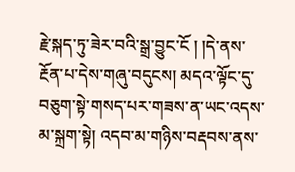རྗེ་སྐད་ཏུ་ཟེར་བའི་སྒྲ་བྱུང་ངོ ། །དེ་ནས་རྔོན་པ་དེས་གཞུ་བདུངས། མདའ་ལྟོང་དུ་བཅུག་སྟེ་གསད་པར་གཟས་ན་ཡང་འདས་མ་སྐྲག་སྟེ། འདབ་མ་གཉིས་བརྡབས་ནས་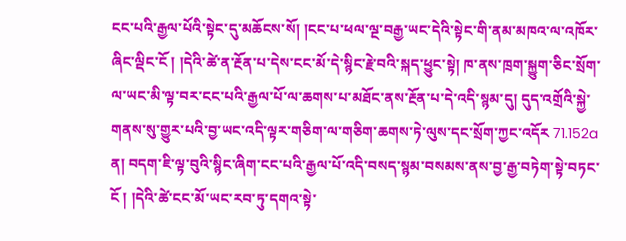ངང་པའི་རྒྱལ་པོའི་སྟེང་དུ་མཆོངས་སོ། །ངང་པ་ཕལ་ལྔ་བརྒྱ་ཡང་དེའི་སྟེང་གི་ནམ་མཁའ་ལ་འཁོར་ཞིང་ལྡིང་ངོ ། །དེའི་ཚེ་ན་རྔོན་པ་དེས་ངང་མོ་དེ་སྙིང་རྗེ་བའི་སྐད་ཕྱུང་སྟེ། ཁ་ནས་ཁྲག་སྐྱུག་ཅིང་སྲོག་ལ་ཡང་མི་ལྟ་བར་ངང་པའི་རྒྱལ་པོ་ལ་ཆགས་པ་མཐོང་ནས་རྔོན་པ་དེ་འདི་སྙམ་དུ། དུད་འགྲོའི་སྐྱེ་གནས་སུ་གྱུར་པའི་བྱ་ཡང་འདི་ལྟར་གཅིག་ལ་གཅིག་ཆགས་ཏེ་ལུས་དང་སྲོག་ཀྱང་འདོར 71.152a ན། བདག་ཇི་ལྟ་བུའི་སྙིང་ཞིག་ངང་པའི་རྒྱལ་པོ་འདི་བསད་སྙམ་བསམས་ནས་བྱ་རྒྱ་བཏེག་སྟེ་བཏང་ངོ ། །དེའི་ཚེ་ངང་མོ་ཡང་རབ་ཏུ་དགའ་སྟེ་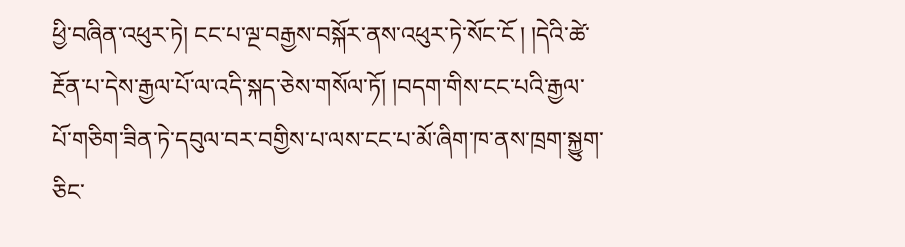ཕྱི་བཞིན་འཕུར་ཏེ། ངང་པ་ལྔ་བརྒྱས་བསྐོར་ནས་འཕུར་ཏེ་སོང་ངོ ། །དེའི་ཚེ་རྔོན་པ་དེས་རྒྱལ་པོ་ལ་འདི་སྐད་ཅེས་གསོལ་ཏོ། །བདག་གིས་ངང་པའི་རྒྱལ་པོ་གཅིག་ཟིན་ཏེ་དབུལ་བར་བགྱིས་པ་ལས་ངང་པ་མོ་ཞིག་ཁ་ནས་ཁྲག་སྐྱུག་ཅིང་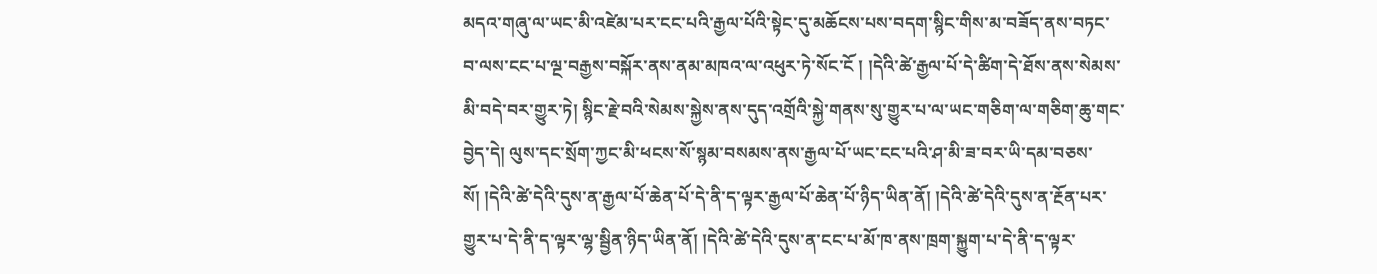མདའ་གཞུ་ལ་ཡང་མི་འཛེམ་པར་ངང་པའི་རྒྱལ་པོའི་སྟེང་དུ་མཆོངས་པས་བདག་སྙིང་གིས་མ་བཟོད་ནས་བཏང་བ་ལས་ངང་པ་ལྔ་བརྒྱས་བསྐོར་ནས་ནམ་མཁའ་ལ་འཕུར་ཏེ་སོང་ངོ ། །དེའི་ཚེ་རྒྱལ་པོ་དེ་ཚིག་དེ་ཐོས་ནས་སེམས་མི་བདེ་བར་གྱུར་ཏེ། སྙིང་རྗེ་བའི་སེམས་སྐྱེས་ནས་དུད་འགྲོའི་སྐྱེ་གནས་སུ་གྱུར་པ་ལ་ཡང་གཅིག་ལ་གཅིག་ཆུ་གང་བྱེད་དེ། ལུས་དང་སྲོག་ཀྱང་མི་ཕངས་སོ་སྙམ་བསམས་ནས་རྒྱལ་པོ་ཡང་ངང་པའི་ཤ་མི་ཟ་བར་ཡི་དམ་བཅས་སོ། །དེའི་ཚེ་དེའི་དུས་ན་རྒྱལ་པོ་ཆེན་པོ་དེ་ནི་ད་ལྟར་རྒྱལ་པོ་ཆེན་པོ་ཉིད་ཡིན་ནོ། །དེའི་ཚེ་དེའི་དུས་ན་རྔོན་པར་གྱུར་པ་དེ་ནི་ད་ལྟར་ལྷ་སྦྱིན་ཉིད་ཡིན་ནོ། །དེའི་ཚེ་དེའི་དུས་ན་ངང་པ་མོ་ཁ་ནས་ཁྲག་སྐྱུག་པ་དེ་ནི་ད་ལྟར་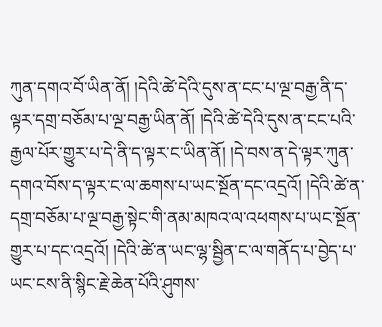ཀུན་དགའ་བོ་ཡིན་ནོ། །དེའི་ཚེ་དེའི་དུས་ན་ངང་པ་ལྔ་བརྒྱ་ནི་ད་ལྟར་དགྲ་བཅོམ་པ་ལྔ་བརྒྱ་ཡིན་ནོ། །དེའི་ཚེ་དེའི་དུས་ན་ངང་པའི་རྒྱལ་པོར་གྱུར་པ་དེ་ནི་ད་ལྟར་ང་ཡིན་ནོ། །དེ་བས་ན་དེ་ལྟར་ཀུན་དགའ་བོས་ད་ལྟར་ང་ལ་ཆགས་པ་ཡང་སྔོན་དང་འདྲའོ། །དེའི་ཚེ་ན་དགྲ་བཅོམ་པ་ལྔ་བརྒྱ་སྟེང་གི་ནམ་མཁའ་ལ་འཕགས་པ་ཡང་སྔོན་གྱུར་པ་དང་འདྲའོ། །དེའི་ཚེ་ན་ཡང་ལྷ་སྦྱིན་ང་ལ་གནོད་པ་བྱེད་པ་ཡང་ངས་ནི་སྙིང་རྗེ་ཆེན་པོའི་ཤུགས་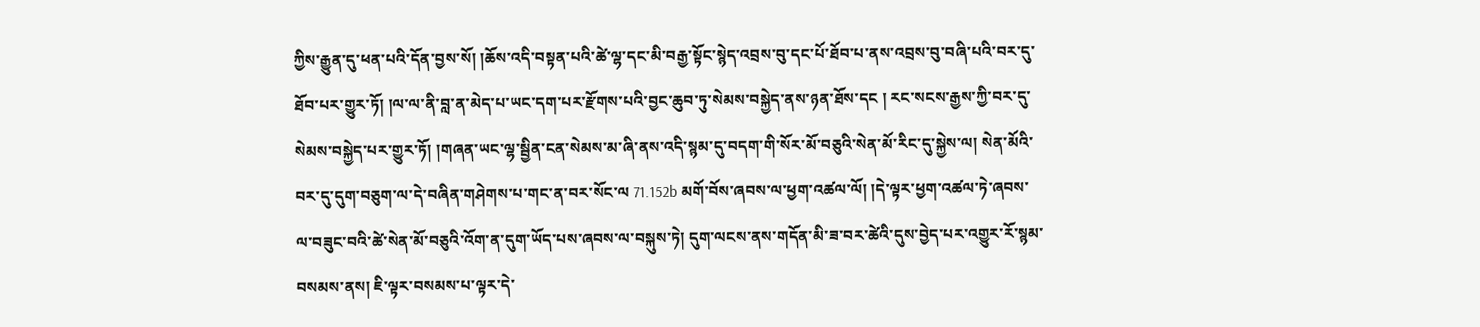ཀྱིས་རྒྱུན་དུ་ཕན་པའི་དོན་བྱས་སོ། །ཆོས་འདི་བསྟན་པའི་ཚེ་ལྷ་དང་མི་བརྒྱ་སྟོང་སྙེད་འབྲས་བུ་དང་པོ་ཐོབ་པ་ནས་འབྲས་བུ་བཞི་པའི་བར་དུ་ཐོབ་པར་གྱུར་ཏོ། །ལ་ལ་ནི་བླ་ན་མེད་པ་ཡང་དག་པར་རྫོགས་པའི་བྱང་ཆུབ་ཏུ་སེམས་བསྐྱེད་ནས་ཉན་ཐོས་དང ། རང་སངས་རྒྱས་ཀྱི་བར་དུ་སེམས་བསྐྱེད་པར་གྱུར་ཏོ། །གཞན་ཡང་ལྷ་སྦྱིན་ངན་སེམས་མ་ཞི་ནས་འདི་སྙམ་དུ་བདག་གི་སོར་མོ་བཅུའི་སེན་མོ་རིང་དུ་སྐྱེས་ལ། སེན་མོའི་བར་དུ་དུག་བཅུག་ལ་དེ་བཞིན་གཤེགས་པ་གང་ན་བར་སོང་ལ 71.152b མགོ་བོས་ཞབས་ལ་ཕྱག་འཚལ་ལོ། །དེ་ལྟར་ཕྱག་འཚལ་ཏེ་ཞབས་ལ་བཟུང་བའི་ཚེ་སེན་མོ་བཅུའི་འོག་ན་དུག་ཡོད་པས་ཞབས་ལ་བསྐུས་ཏེ། དུག་ལངས་ནས་གདོན་མི་ཟ་བར་ཚེའི་དུས་བྱེད་པར་འགྱུར་རོ་སྙམ་བསམས་ནས། ཇི་ལྟར་བསམས་པ་ལྟར་དེ་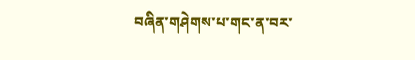བཞིན་གཤེགས་པ་གང་ན་བར་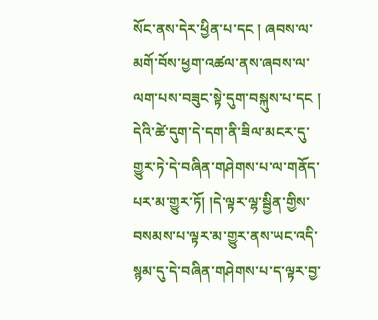སོང་ནས་དེར་ཕྱིན་པ་དང ། ཞབས་ལ་མགོ་བོས་ཕྱག་འཚལ་ནས་ཞབས་ལ་ལག་པས་བཟུང་སྟེ་དུག་བསྐུས་པ་དང ། དེའི་ཚེ་དུག་དེ་དག་ནི་ཟིལ་མངར་དུ་གྱུར་ཏེ་དེ་བཞིན་གཤེགས་པ་ལ་གནོད་པར་མ་གྱུར་ཏོ། །དེ་ལྟར་ལྷ་སྦྱིན་གྱིས་བསམས་པ་ལྟར་མ་གྱུར་ནས་ཡང་འདི་སྙམ་དུ་དེ་བཞིན་གཤེགས་པ་ད་ལྟར་བྱ་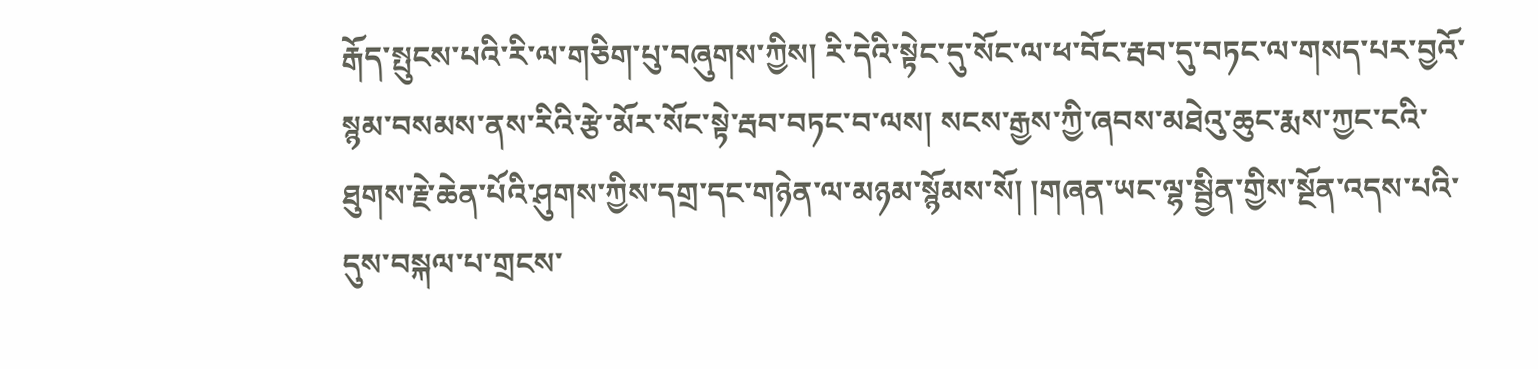རྒོད་སྤུངས་པའི་རི་ལ་གཅིག་པུ་བཞུགས་ཀྱིས། རི་དེའི་སྟེང་དུ་སོང་ལ་ཕ་བོང་རྦབ་དུ་བཏང་ལ་གསད་པར་བྱའོ་སྙམ་བསམས་ནས་རིའི་རྩེ་མོར་སོང་སྟེ་རྦབ་བཏང་བ་ལས། སངས་རྒྱས་ཀྱི་ཞབས་མཐེའུ་ཆུང་རྨས་ཀྱང་ངའི་ཐུགས་རྗེ་ཆེན་པོའི་ཤུགས་ཀྱིས་དགྲ་དང་གཉེན་ལ་མཉམ་སྙོམས་སོ། །གཞན་ཡང་ལྷ་སྦྱིན་གྱིས་སྔོན་འདས་པའི་དུས་བསྐལ་པ་གྲངས་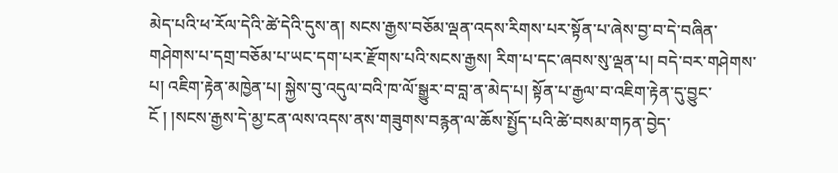མེད་པའི་ཕ་རོལ་དེའི་ཚེ་དེའི་དུས་ན། སངས་རྒྱས་བཅོམ་ལྡན་འདས་རིགས་པར་སྟོན་པ་ཞེས་བྱ་བ་དེ་བཞིན་གཤེགས་པ་དགྲ་བཅོམ་པ་ཡང་དག་པར་རྫོགས་པའི་སངས་རྒྱས། རིག་པ་དང་ཞབས་སུ་ལྡན་པ། བདེ་བར་གཤེགས་པ། འཇིག་རྟེན་མཁྱེན་པ། སྐྱེས་བུ་འདུལ་བའི་ཁ་ལོ་སྒྱུར་བ་བླ་ན་མེད་པ། སྟོན་པ་རྒྱལ་བ་འཇིག་རྟེན་དུ་བྱུང་ངོ ། །སངས་རྒྱས་དེ་མྱ་ངན་ལས་འདས་ནས་གཟུགས་བརྙན་ལ་ཆོས་སྤྱོད་པའི་ཚེ་བསམ་གཏན་བྱེད་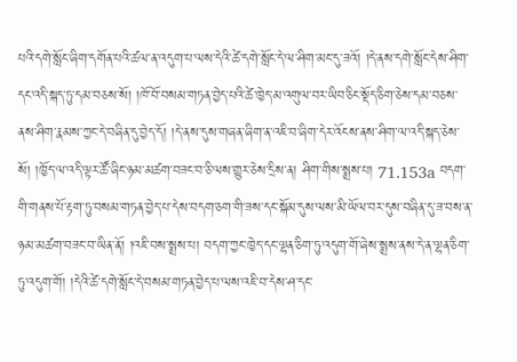པའི་དགེ་སློང་ཞིག་དགོན་པའི་ཚལ་ན་འདུག་པ་ལས་དེའི་ཚེ་དགེ་སློང་དེ་ལ་ཤིག་མང་དུ་ཟའོ། །དེ་ནས་དགེ་སློང་དེས་ཤིག་དང་འདི་སྐད་ཏུ་དམ་བཅས་སོ། །ཁོ་བོ་བསམ་གཏན་བྱེད་པའི་ཚེ་ཁྱེད་མ་འགུལ་བར་ཡིབ་ཅིང་སྡོད་ཅིག་ཅེས་དམ་བཅས་ནས་ཤིག་རྣམས་ཀྱང་དེ་བཞིན་དུ་བྱེད་དོ། །དེ་ནས་དུས་གཞན་ཞིག་ན་འཇི་བ་ཞིག་དེར་འོངས་ནས་ཤིག་ལ་འདི་སྐད་ཅེས་སོ། །ཁྱོད་ལ་འདི་ལྟར་ཚོ་ཞིང་ཉམ་མཚག་བཟང་བ་ཅི་ལས་གྱུར་ཅེས་དྲིས་ན། ཤིག་གིས་སྨྲས་པ། 71.153a བདག་གི་གནས་པོ་རྟག་ཏུ་བསམ་གཏན་བྱེད་པ་དེས་བདག་ཅག་གི་ཟས་དང་སྐོམ་དུས་ལས་མི་ཡོལ་བར་དུས་བཞིན་དུ་ཟ་བས་ན་ཉམ་མཚག་བཟང་བ་ཡིན་ནོ། །འཇི་བས་སྨྲས་པ། བདག་ཀྱང་ཁྱེད་དང་ལྷན་ཅིག་ཏུ་འདུག་གོ་ཞེས་སྨྲས་ནས་དེ་ན་ལྷན་ཅིག་ཏུ་འདུག་གོ། །དེའི་ཚེ་དགེ་སློང་དེ་བསམ་གཏན་བྱེད་པ་ལས་འཇི་བ་དེས་ཤ་དང་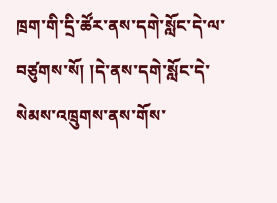ཁྲག་གི་དྲི་ཚོར་ནས་དགེ་སློང་དེ་ལ་བཙུགས་སོ། །དེ་ནས་དགེ་སློང་དེ་སེམས་འཁྲུགས་ནས་གོས་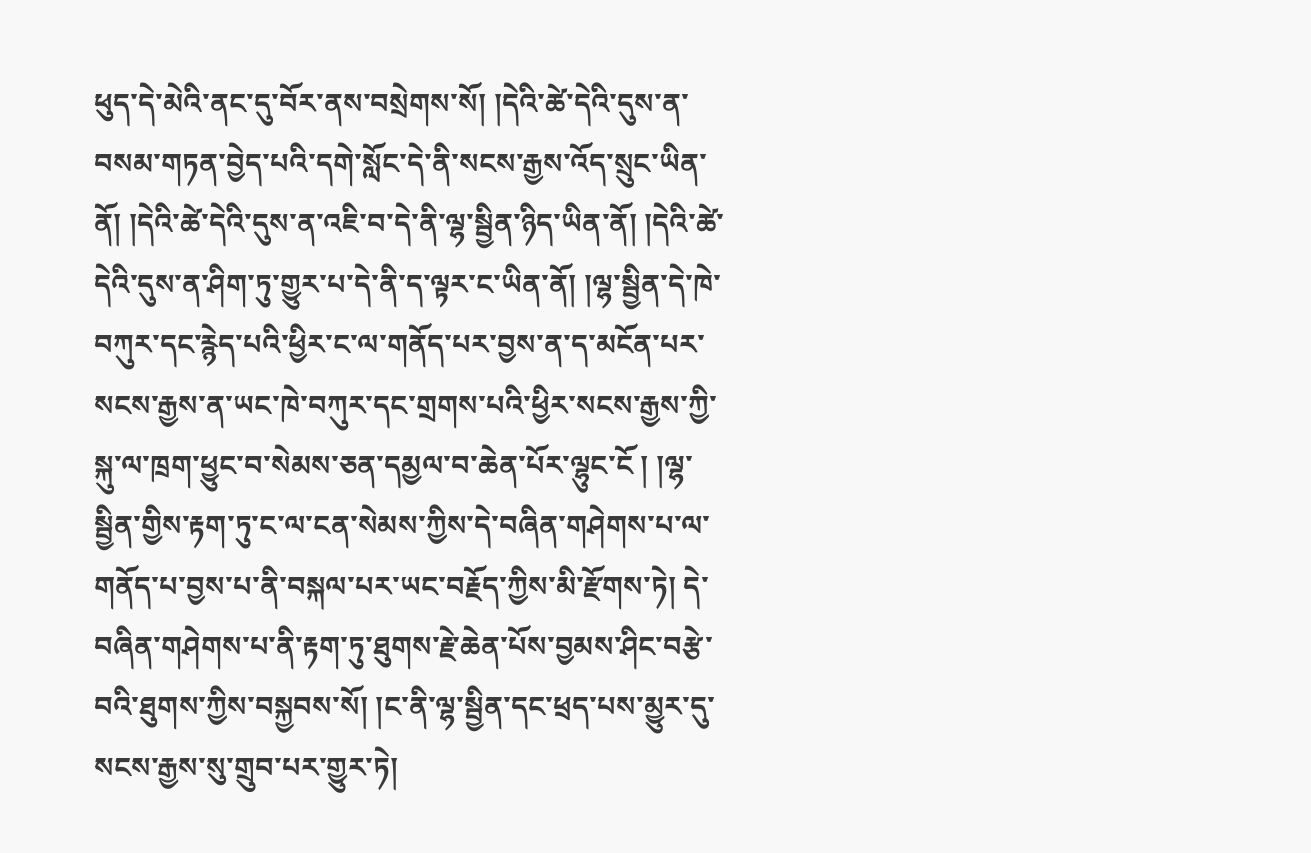ཕུད་དེ་མེའི་ནང་དུ་བོར་ནས་བསྲེགས་སོ། །དེའི་ཚེ་དེའི་དུས་ན་བསམ་གཏན་བྱེད་པའི་དགེ་སློང་དེ་ནི་སངས་རྒྱས་འོད་སྲུང་ཡིན་ནོ། །དེའི་ཚེ་དེའི་དུས་ན་འཇི་བ་དེ་ནི་ལྷ་སྦྱིན་ཉིད་ཡིན་ནོ། །དེའི་ཚེ་དེའི་དུས་ན་ཤིག་ཏུ་གྱུར་པ་དེ་ནི་ད་ལྟར་ང་ཡིན་ནོ། །ལྷ་སྦྱིན་དེ་ཁེ་བཀུར་དང་རྙེད་པའི་ཕྱིར་ང་ལ་གནོད་པར་བྱས་ན་ད་མངོན་པར་སངས་རྒྱས་ན་ཡང་ཁེ་བཀུར་དང་གྲགས་པའི་ཕྱིར་སངས་རྒྱས་ཀྱི་སྐུ་ལ་ཁྲག་ཕྱུང་བ་སེམས་ཅན་དམྱལ་བ་ཆེན་པོར་ལྷུང་ངོ ། །ལྷ་སྦྱིན་གྱིས་རྟག་ཏུ་ང་ལ་ངན་སེམས་ཀྱིས་དེ་བཞིན་གཤེགས་པ་ལ་གནོད་པ་བྱས་པ་ནི་བསྐལ་པར་ཡང་བརྗོད་ཀྱིས་མི་རྫོགས་ཏེ། དེ་བཞིན་གཤེགས་པ་ནི་རྟག་ཏུ་ཐུགས་རྗེ་ཆེན་པོས་བྱམས་ཤིང་བརྩེ་བའི་ཐུགས་ཀྱིས་བསྐྱབས་སོ། །ང་ནི་ལྷ་སྦྱིན་དང་ཕྲད་པས་མྱུར་དུ་སངས་རྒྱས་སུ་གྲུབ་པར་གྱུར་ཏེ།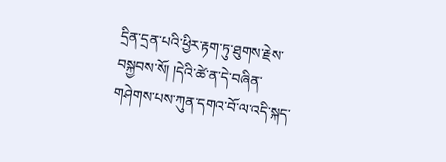དྲིན་དྲན་པའི་ཕྱིར་རྟག་ཏུ་ཐུགས་རྗེས་བསྐྱབས་སོ། །དེའི་ཚེ་ན་དེ་བཞིན་གཤེགས་པས་ཀུན་དགའ་བོ་ལ་འདི་སྐད་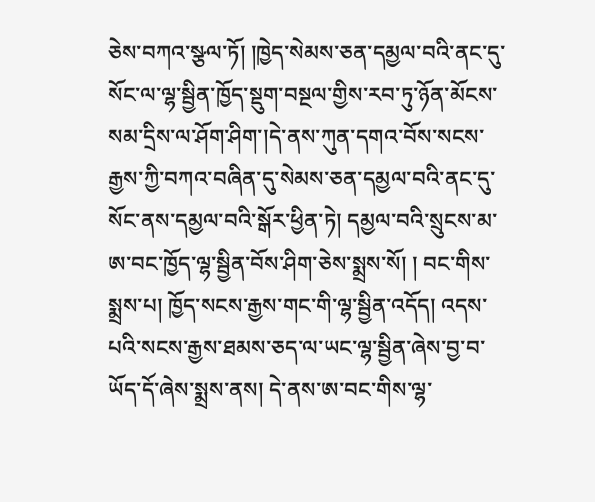ཅེས་བཀའ་སྩལ་ཏོ། །ཁྱེད་སེམས་ཅན་དམྱལ་བའི་ནང་དུ་སོང་ལ་ལྷ་སྦྱིན་ཁྱོད་སྡུག་བསྔལ་གྱིས་རབ་ཏུ་ཉོན་མོངས་སམ་དྲིས་ལ་ཤོག་ཤིག་།དེ་ནས་ཀུན་དགའ་བོས་སངས་རྒྱས་ཀྱི་བཀའ་བཞིན་དུ་སེམས་ཅན་དམྱལ་བའི་ནང་དུ་སོང་ནས་དམྱལ་བའི་སྒོར་ཕྱིན་ཏེ། དམྱལ་བའི་སྲུངས་མ་ཨ་བང་ཁྱོད་ལྷ་སྦྱིན་བོས་ཤིག་ཅེས་སྨྲས་སོ། ། བང་གིས་སྨྲས་པ། ཁྱོད་སངས་རྒྱས་གང་གི་ལྷ་སྦྱིན་འདོད། འདས་པའི་སངས་རྒྱས་ཐམས་ཅད་ལ་ཡང་ལྷ་སྦྱིན་ཞེས་བྱ་བ་ཡོད་དོ་ཞེས་སྨྲས་ནས། དེ་ནས་ཨ་བང་གིས་ལྷ་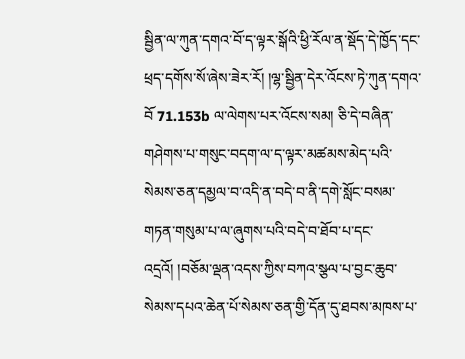སྦྱིན་ལ་ཀུན་དགའ་བོ་ད་ལྟར་སྒོའི་ཕྱི་རོལ་ན་སྡོད་དེ་ཁྱོད་དང་ཕྲད་དགོས་སོ་ཞེས་ཟེར་རོ། །ལྷ་སྦྱིན་དེར་འོངས་ཏེ་ཀུན་དགའ་བོ 71.153b ལ་ལེགས་པར་འོངས་སམ། ཅི་དེ་བཞིན་གཤེགས་པ་གསུང་བདག་ལ་ད་ལྟར་མཚམས་མེད་པའི་སེམས་ཅན་དམྱལ་བ་འདི་ན་བདེ་བ་ནི་དགེ་སློང་བསམ་གཏན་གསུམ་པ་ལ་ཞུགས་པའི་བདེ་བ་ཐོབ་པ་དང་འདྲའོ། །བཅོམ་ལྡན་འདས་ཀྱིས་བཀའ་སྩལ་པ་བྱང་ཆུབ་སེམས་དཔའ་ཆེན་པོ་སེམས་ཅན་གྱི་དོན་དུ་ཐབས་མཁས་པ་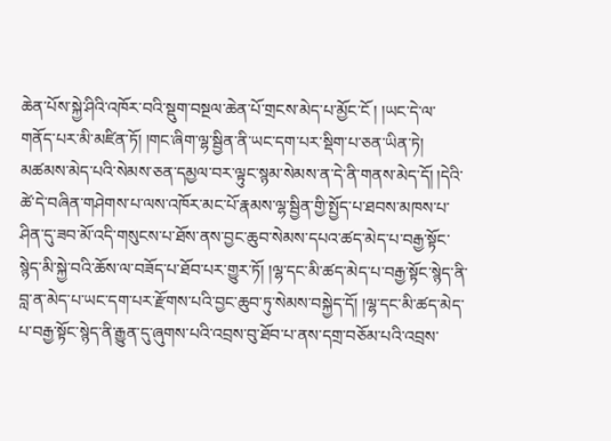ཆེན་པོས་སྐྱེ་ཤིའི་འཁོར་བའི་སྡུག་བསྔལ་ཆེན་པོ་གྲངས་མེད་པ་མྱོང་ངོ ། །ཡང་དེ་ལ་གནོད་པར་མི་མཛིན་ཏོ། །གང་ཞིག་ལྷ་སྦྱིན་ནི་ཡང་དག་པར་སྡིག་པ་ཅན་ཡིན་ཏེ། མཚམས་མེད་པའི་སེམས་ཅན་དམྱལ་བར་ལྟུང་སྙམ་སེམས་ན་དེ་ནི་གནས་མེད་དོ། །དེའི་ཚེ་དེ་བཞིན་གཤེགས་པ་ལས་འཁོར་མང་པོ་རྣམས་ལྷ་སྦྱིན་གྱི་སྤྱོད་པ་ཐབས་མཁས་པ་ཤིན་དུ་ཟབ་མོ་འདི་གསུངས་པ་ཐོས་ནས་བྱང་ཆུབ་སེམས་དཔའ་ཚད་མེད་པ་བརྒྱ་སྟོང་སྙེད་མི་སྐྱེ་བའི་ཆོས་ལ་བཟོད་པ་ཐོབ་པར་གྱུར་ཏོ། །ལྷ་དང་མི་ཚད་མེད་པ་བརྒྱ་སྟོང་སྙེད་ནི་བླ་ན་མེད་པ་ཡང་དག་པར་རྫོགས་པའི་བྱང་ཆུབ་ཏུ་སེམས་བསྐྱེད་དོ། །ལྷ་དང་མི་ཚད་མེད་པ་བརྒྱ་སྟོང་སྙེད་ནི་རྒྱུན་དུ་ཞུགས་པའི་འབྲས་བུ་ཐོབ་པ་ནས་དགྲ་བཅོམ་པའི་འབྲས་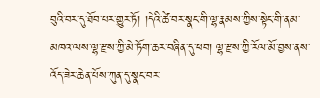བུའི་བར་དུ་ཐོབ་པར་གྱུར་ཏོ། །དེའི་ཚེ་བར་སྣང་གི་ལྷ་རྣམས་ཀྱིས་སྟེང་གི་ནམ་མཁའ་ལས་ལྷ་རྫས་ཀྱི་མེ་ཏོག་ཆར་བཞིན་དུ་ཕབ། ལྷ་རྫས་ཀྱི་རོལ་མོ་བྱས་ནས་འོད་ཟེར་ཆེན་པོས་ཀུན་དུ་སྣང་བར་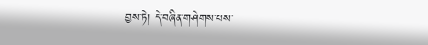བྱས་ཏེ། དེ་བཞིན་གཤེགས་པས་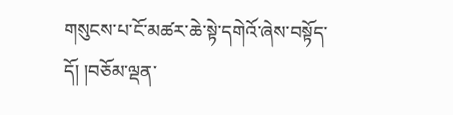གསུངས་པ་ངོ་མཚར་ཆེ་སྟེ་དགེའོ་ཞེས་བསྟོད་དོ། །བཅོམ་ལྡན་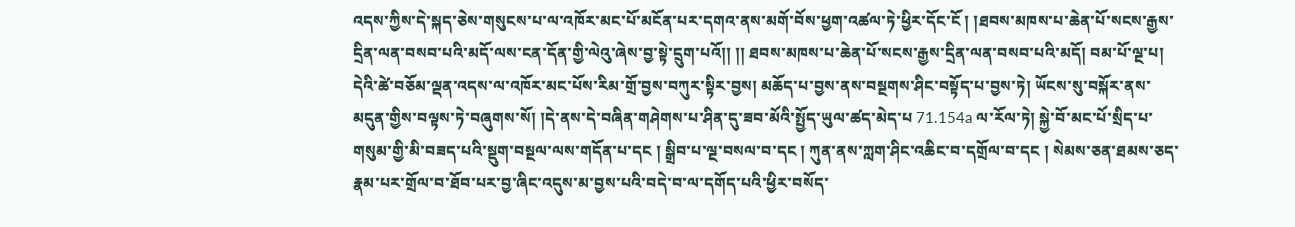འདས་ཀྱིས་དེ་སྐད་ཅེས་གསུངས་པ་ལ་འཁོར་མང་པོ་མངོན་པར་དགའ་ནས་མགོ་བོས་ཕྱག་འཚལ་ཏེ་ཕྱིར་དོང་ངོ ། །ཐབས་མཁས་པ་ཆེན་པོ་སངས་རྒྱས་དྲིན་ལན་བསབ་པའི་མདོ་ལས་ངན་དོན་གྱི་ལེའུ་ཞེས་བྱ་སྟེ་དྲུག་པའོ།། །། ཐབས་མཁས་པ་ཆེན་པོ་སངས་རྒྱས་དྲིན་ལན་བསབ་པའི་མདོ། བམ་པོ་ལྔ་པ། དེའི་ཚེ་བཅོམ་ལྡན་འདས་ལ་འཁོར་མང་པོས་རིམ་གྲོ་བྱས་བཀུར་སྟིར་བྱས། མཆོད་པ་བྱས་ནས་བསྔགས་ཤིང་བསྟོད་པ་བྱས་ཏེ། ཡོངས་སུ་བསྐོར་ནས་མདུན་གྱིས་བལྟས་ཏེ་བཞུགས་སོ། །དེ་ནས་དེ་བཞིན་གཤེགས་པ་ཤིན་དུ་ཟབ་མོའི་སྤྱོད་ཡུལ་ཚད་མེད་པ 71.154a ལ་རོལ་ཏེ། སྐྱེ་བོ་མང་པོ་སྲིད་པ་གསུམ་གྱི་མི་བཟད་པའི་སྡུག་བསྔལ་ལས་གདོན་པ་དང ། སྒྲིབ་པ་ལྔ་བསལ་བ་དང ། ཀུན་ནས་ཀླག་ཤིང་འཆིང་བ་དགྲོལ་བ་དང ། སེམས་ཅན་ཐམས་ཅད་རྣམ་པར་གྲོལ་བ་ཐོབ་པར་བྱ་ཞིང་འདུས་མ་བྱས་པའི་བདེ་བ་ལ་དགོད་པའི་ཕྱིར་བསོད་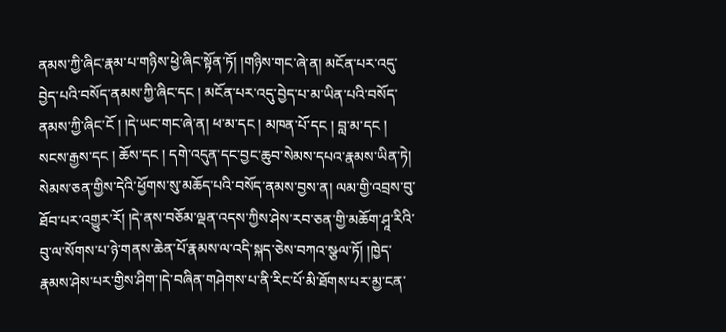ནམས་ཀྱི་ཞིང་རྣམ་པ་གཉིས་ཕྱེ་ཞིང་སྟོན་ཏོ། །གཉིས་གང་ཞེ་ན། མངོན་པར་འདུ་བྱེད་པའི་བསོད་ནམས་ཀྱི་ཞིང་དང ། མངོན་པར་འདུ་བྱེད་པ་མ་ཡིན་པའི་བསོད་ནམས་ཀྱི་ཞིང་ངོ ། །དེ་ཡང་གང་ཞེ་ན། ཕ་མ་དང ། མཁན་པོ་དང ། བླ་མ་དང ། སངས་རྒྱས་དང ། ཆོས་དང ། དགེ་འདུན་དང་བྱང་ཆུབ་སེམས་དཔའ་རྣམས་ཡིན་ཏེ། སེམས་ཅན་གྱིས་དེའི་ཕྱོགས་སུ་མཆོད་པའི་བསོད་ནམས་བྱས་ན། ལམ་གྱི་འབྲས་བུ་ཐོབ་པར་འགྱུར་རོ། །དེ་ནས་བཅོམ་ལྡན་འདས་ཀྱིས་ཤེས་རབ་ཅན་གྱི་མཆོག་ཤཱ་རིའི་བུ་ལ་སོགས་པ་ཉེ་གནས་ཆེན་པོ་རྣམས་ལ་འདི་སྐད་ཅེས་བཀའ་སྩལ་ཏོ། །ཁྱེད་རྣམས་ཤེས་པར་གྱིས་ཤིག་།དེ་བཞིན་གཤེགས་པ་ནི་རིང་པོ་མི་ཐོགས་པར་མྱ་ངན་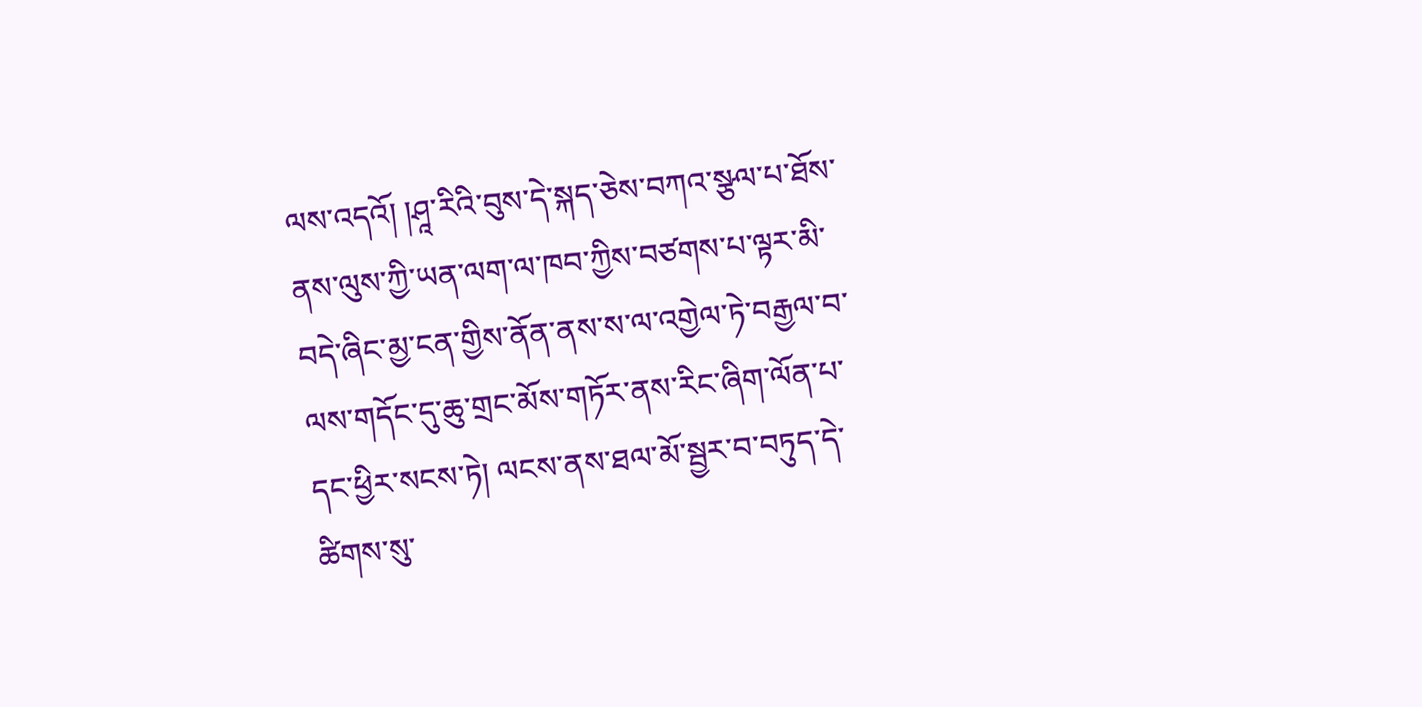ལས་འདའོ། །ཤཱ་རིའི་བུས་དེ་སྐད་ཅེས་བཀའ་སྩལ་པ་ཐོས་ནས་ལུས་ཀྱི་ཡན་ལག་ལ་ཁབ་ཀྱིས་བཙགས་པ་ལྟར་མི་བདེ་ཞིང་མྱ་ངན་གྱིས་ནོན་ནས་ས་ལ་འགྱེལ་ཏེ་བརྒྱལ་བ་ལས་གདོང་དུ་ཆུ་གྲང་མོས་གཏོར་ནས་རིང་ཞིག་ལོན་པ་དང་ཕྱིར་སངས་ཏེ། ལངས་ནས་ཐལ་མོ་སྦྱར་བ་བཏུད་དེ་ཚིགས་སུ་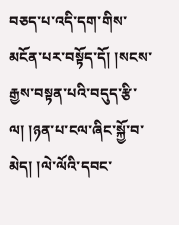བཅད་པ་འདི་དག་གིས་མངོན་པར་བསྟོད་དོ། །སངས་རྒྱས་བསྟན་པའི་བདུད་རྩི་ལ། །ཉན་པ་ངལ་ཞིང་སྐྱོ་བ་མེད། །ལེ་ལོའི་དབང་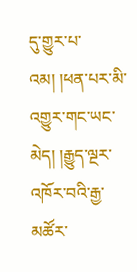དུ་གྱུར་པ་འམ། །ཕན་པར་མི་འགྱུར་གང་ཡང་མེད། །རྒྱུད་ལྔར་འཁོར་བའི་རྒྱ་མཚོར་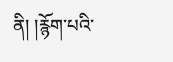ནི། །རྙོག་པའི་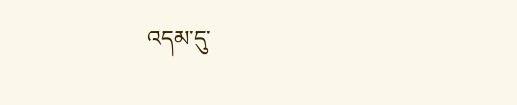འདམ་དུ་